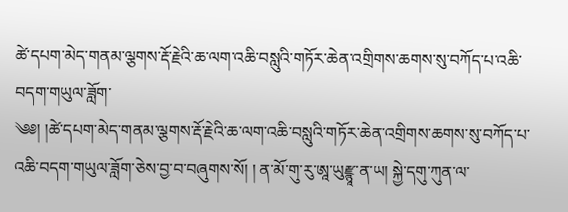ཚེ་དཔག་མེད་གནམ་ལྕགས་རྡོ་རྗེའི་ཆ་ལག་འཆི་བསླུའི་གཏོར་ཆེན་འགྲིགས་ཆགས་སུ་བཀོད་པ་འཆི་བདག་གཡུལ་ཟློག་
༄༅། །ཚེ་དཔག་མེད་གནམ་ལྕགས་རྡོ་རྗེའི་ཆ་ལག་འཆི་བསླུའི་གཏོར་ཆེན་འགྲིགས་ཆགས་སུ་བཀོད་པ་འཆི་བདག་གཡུལ་ཟློག་ཅེས་བྱ་བ་བཞུགས་སོ། ། ན་མོ་གུ་རུ་ཨཱ་ཡུརྫྙཱ་ན་ཡ། སྐྱེ་དགུ་ཀུན་ལ་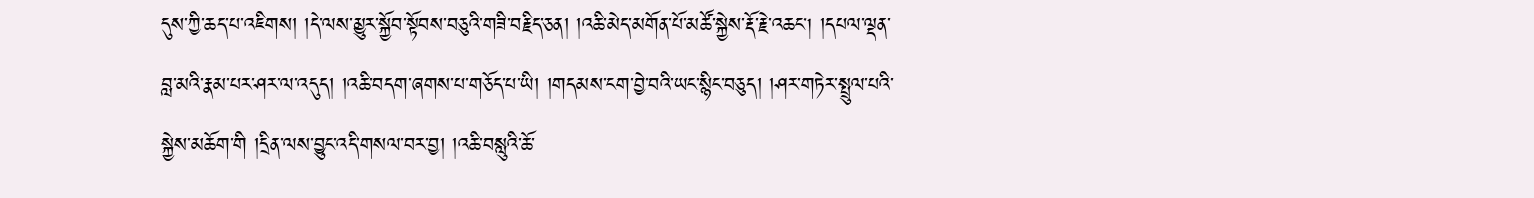དུས་ཀྱི་ཆད་པ་འཇིགས། །དེ་ལས་མྱུར་སྐྱོབ་སྟོབས་བཅུའི་གཟི་བརྗིད་ཅན། །འཆི་མེད་མགོན་པོ་མཚོ་སྐྱེས་རྡོ་རྗེ་འཆང། །དཔལ་ལྡན་བླ་མའི་རྣམ་པར་ཤར་ལ་འདུད། །འཆི་བདག་ཞགས་པ་གཅོད་པ་ཡི། །གདམས་ངག་བྱེ་བའི་ཡང་སྙིང་བཅུད། །ཤར་གཏེར་སྤྲུལ་པའི་སྐྱེས་མཆོག་གི །དྲིན་ལས་བྱུང་འདི་གསལ་བར་བྱ། །འཆི་བསླུའི་ཆོ་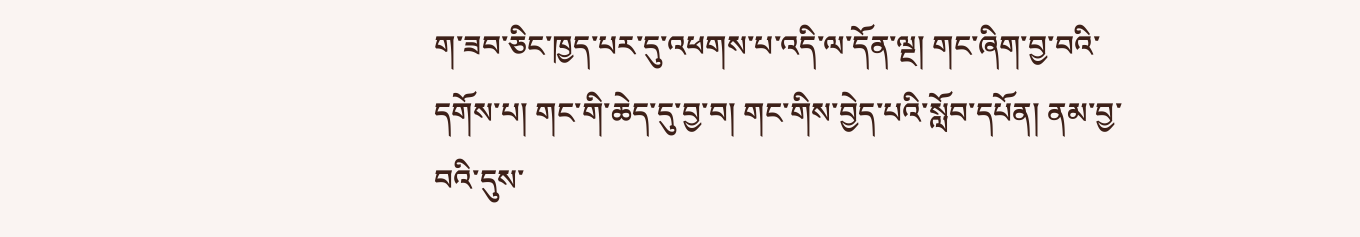ག་ཟབ་ཅིང་ཁྱད་པར་དུ་འཕགས་པ་འདི་ལ་དོན་ལྔ། གང་ཞིག་བྱ་བའི་དགོས་པ། གང་གི་ཆེད་དུ་བྱ་བ། གང་གིས་བྱེད་པའི་སློབ་དཔོན། ནམ་བྱ་བའི་དུས་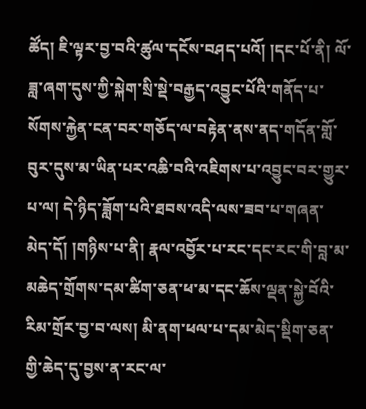ཚོད། ཇི་ལྟར་བྱ་བའི་ཚུལ་དངོས་བཤད་པའོ། །དང་པོ་ནི། ལོ་ཟླ་ཞག་དུས་ཀྱི་སྐེག་སྲི་སྡེ་བརྒྱད་འབྱུང་པོའི་གནོད་པ་སོགས་རྐྱེན་ངན་བར་གཅོད་ལ་བརྟེན་ནས་ནད་གདོན་གློ་བུར་དུས་མ་ཡིན་པར་འཆི་བའི་འཇིགས་པ་འབྱུང་བར་གྱུར་པ་ལ། དེ་ཉིད་ཟློག་པའི་ཐབས་འདི་ལས་ཟབ་པ་གཞན་མེད་དོ། །གཉིས་པ་ནི། རྣལ་འབྱོར་པ་རང་དང་རང་གི་བླ་མ་མཆེད་གྲོགས་དམ་ཚིག་ཅན་ཕ་མ་དང་ཆོས་ལྡན་སྐྱེ་བོའི་རིམ་གྲོར་བྱ་བ་ལས། མི་ནག་ཕལ་པ་དམ་མེད་སྡིག་ཅན་གྱི་ཆེད་དུ་བྱས་ན་རང་ལ་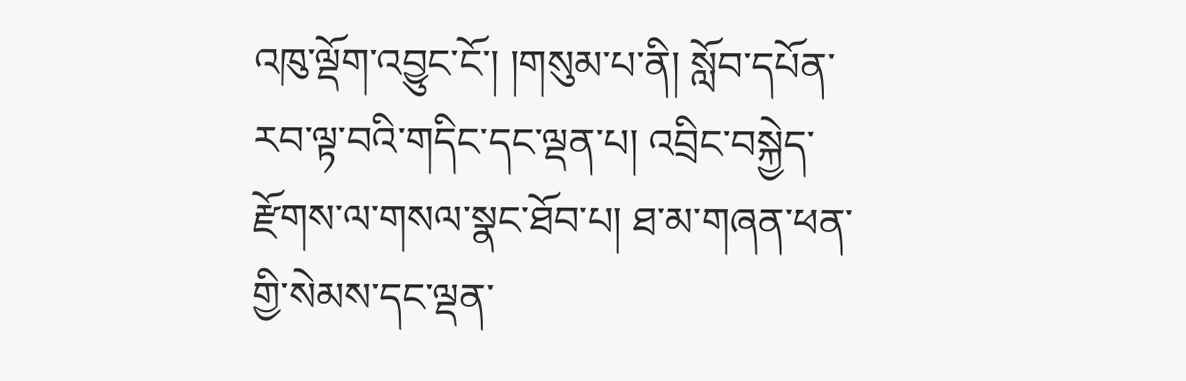འཁུ་ལྡོག་འབྱུང་ངོ་། །གསུམ་པ་ནི། སློབ་དཔོན་རབ་ལྟ་བའི་གདིང་དང་ལྡན་པ། འབྲིང་བསྐྱེད་རྫོགས་ལ་གསལ་སྣང་ཐོབ་པ། ཐ་མ་གཞན་ཕན་གྱི་སེམས་དང་ལྡན་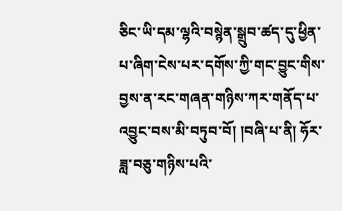ཅིང་ཡི་དམ་ལྷའི་བསྙེན་སྒྲུབ་ཚད་དུ་ཕྱིན་པ་ཞིག་ངེས་པར་དགོས་ཀྱི་གང་བྱུང་གིས་བྱས་ན་རང་གཞན་གཉིས་ཀར་གནོད་པ་འབྱུང་བས་མི་བཏུབ་བོ། །བཞི་པ་ནི། ཧོར་ཟླ་བཅུ་གཉིས་པའི་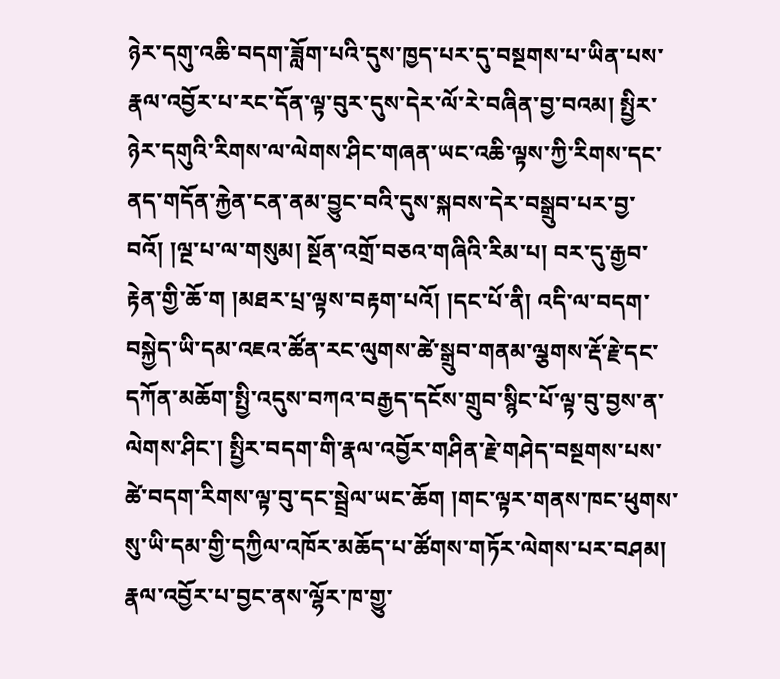ཉེར་དགུ་འཆི་བདག་ཟློག་པའི་དུས་ཁྱད་པར་དུ་བསྔགས་པ་ཡིན་པས་རྣལ་འབྱོར་པ་རང་དོན་ལྟ་བུར་དུས་དེར་ལོ་རེ་བཞིན་བྱ་བའམ། སྤྱིར་ཉེར་དགུའི་རིགས་ལ་ལེགས་ཤིང་གཞན་ཡང་འཆི་ལྟས་ཀྱི་རིགས་དང་ནད་གདོན་རྐྱེན་ངན་ནམ་བྱུང་བའི་དུས་སྐབས་དེར་བསྒྲུབ་པར་བྱ་བའོ། །ལྔ་པ་ལ་གསུམ། སྔོན་འགྲོ་བཅའ་གཞིའི་རིམ་པ། བར་དུ་རྒྱབ་རྟེན་གྱི་ཆོ་ག །མཐར་པྲ་ལྟས་བརྟག་པའོ། །དང་པོ་ནི། འདི་ལ་བདག་བསྐྱེད་ཡི་དམ་འཇའ་ཚོན་རང་ལུགས་ཚེ་སྒྲུབ་གནམ་ལྕགས་རྡོ་རྗེ་དང་དཀོན་མཆོག་སྤྱི་འདུས་བཀའ་བརྒྱད་དངོས་གྲུབ་སྙིང་པོ་ལྟ་བུ་བྱས་ན་ལེགས་ཤིང་། སྤྱིར་བདག་གི་རྣལ་འབྱོར་གཤིན་རྗེ་གཤེད་བསྔགས་པས་ཚེ་བདག་རིགས་ལྟ་བུ་དང་སྦྲེལ་ཡང་ཆོག །གང་ལྟར་གནས་ཁང་ཕུགས་སུ་ཡི་དམ་གྱི་དཀྱིལ་འཁོར་མཆོད་པ་ཚོགས་གཏོར་ལེགས་པར་བཤམ། རྣལ་འབྱོར་པ་བྱང་ནས་ལྷོར་ཁ་གྱུ་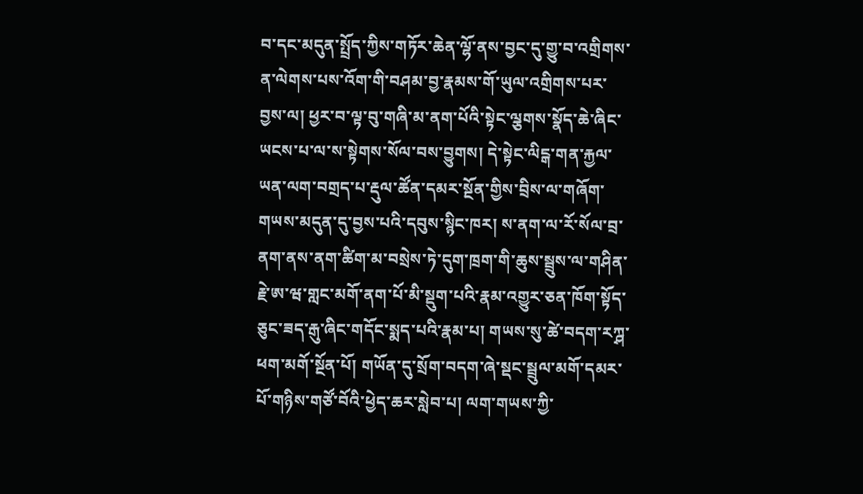བ་དང་མདུན་སྤྲོད་ཀྱིས་གཏོར་ཆེན་ལྷོ་ནས་བྱང་དུ་གྱུ་བ་འགྲིགས་ན་ལེགས་པས་འོག་གི་བཤམ་བྱ་རྣམས་གོ་ཡུལ་འགྲིགས་པར་བྱས་ལ། ཕྱར་བ་ལྟ་བུ་གཞི་མ་ནག་པོའི་སྟེང་ལྕགས་སྣོད་ཆེ་ཞིང་ཡངས་པ་ལ་ས་སྟེགས་སོལ་བས་བྱུགས། དེ་སྟེང་ལིངྒ་གན་རྐྱལ་ཡན་ལག་བགྲད་པ་རྡུལ་ཚོན་དམར་སྔོན་གྱིས་བྲིས་ལ་གཞོག་གཡས་མདུན་དུ་བྱས་པའི་དབུས་སྙིང་ཁར། ས་ནག་ལ་རོ་སོལ་བྲ་ནག་ནས་ནག་ཚིག་མ་བསྲེས་ཏེ་དུག་ཁྲག་གི་ཆུས་སྦྲུས་ལ་གཤིན་རྗེ་ཨ་ཝ་གླང་མགོ་ནག་པོ་མི་སྡུག་པའི་རྣམ་འགྱུར་ཅན་ཁོག་སྟོད་ཅུང་ཟད་རྒུ་ཞིང་གདོང་སྨད་པའི་རྣམ་པ། གཡས་སུ་ཚེ་བདག་རཀྴ་ཕག་མགོ་སྔོན་པོ། གཡོན་དུ་སྲོག་བདག་ཞེ་སྡང་སྦྲུལ་མགོ་དམར་པོ་གཉིས་གཙོ་བོའི་ཕྱེད་ཆར་སླེབ་པ། ལག་གཡས་ཀྱི་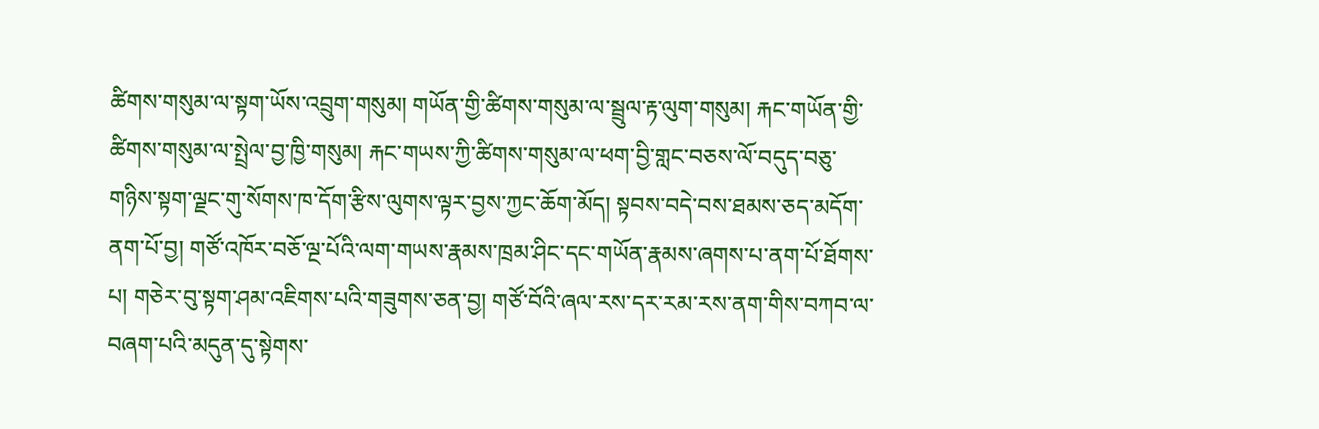ཚིགས་གསུམ་ལ་སྟག་ཡོས་འབྲུག་གསུམ། གཡོན་གྱི་ཚིགས་གསུམ་ལ་སྦྲུལ་རྟ་ལུག་གསུམ། རྐང་གཡོན་གྱི་ཚིགས་གསུམ་ལ་སྤྲེལ་བྱ་ཁྱི་གསུམ། རྐང་གཡས་ཀྱི་ཚིགས་གསུམ་ལ་ཕག་བྱི་གླང་བཅས་ལོ་བདུད་བཅུ་གཉིས་སྟག་ལྗང་གུ་སོགས་ཁ་དོག་རྩིས་ལུགས་ལྟར་བྱས་ཀྱང་ཆོག་མོད། སྟབས་བདེ་བས་ཐམས་ཅད་མདོག་ནག་པོ་བྱ། གཙོ་འཁོར་བཅོ་ལྔ་པོའི་ལག་གཡས་རྣམས་ཁྲམ་ཤིང་དང་གཡོན་རྣམས་ཞགས་པ་ནག་པོ་ཐོགས་པ། གཅེར་བུ་སྟག་ཤམ་འཇིགས་པའི་གཟུགས་ཅན་བྱ། གཙོ་བོའི་ཞལ་རས་དར་རམ་རས་ནག་གིས་བཀབ་ལ་བཞག་པའི་མདུན་དུ་སྟེགས་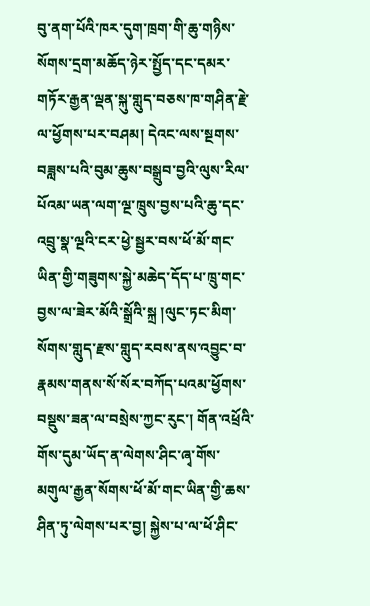བུ་ནག་པོའི་ཁར་དུག་ཁྲག་གི་ཆུ་གཉིས་སོགས་དྲག་མཆོད་ཉེར་སྤྱོད་དང་དམར་གཏོར་རྒྱན་ལྡན་སྐུ་གླུད་བཅས་ཁ་གཤིན་རྗེ་ལ་ཕྱོགས་པར་བཤམ། དེའང་ལས་སྔགས་བཟླས་པའི་བུམ་ཆུས་བསྒྲུབ་བྱའི་ལུས་རིལ་པོའམ་ཡན་ལག་ལྔ་ཁྲུས་བྱས་པའི་ཆུ་དང་འབྲུ་སྣ་ལྔའི་ངར་ཕྱེ་སྦྱར་བས་ཕོ་མོ་གང་ཡིན་གྱི་གཟུགས་སྐྱེ་མཆེད་དོད་པ་ཁྲུ་གང་བྱས་ལ་ཟེར་མོའི་སྒྲོའི་སྐྲ །ལུང་ཏང་མིག་སོགས་གླུད་རྫས་གླུད་རབས་ནས་འབྱུང་བ་རྣམས་གནས་སོ་སོར་བཀོད་པའམ་ཕྱོགས་བསྡུས་ཟན་ལ་བསྲེས་ཀྱང་རུང་། གོན་འཕྲོའི་གོས་དུམ་ཡོད་ན་ལེགས་ཤིང་ཞྭ་གོས་མགུལ་རྒྱན་སོགས་ཕོ་མོ་གང་ཡིན་གྱི་ཆས་ཤིན་ཏུ་ལེགས་པར་བྱ། སྐྱེས་པ་ལ་ཕོ་ཤིང་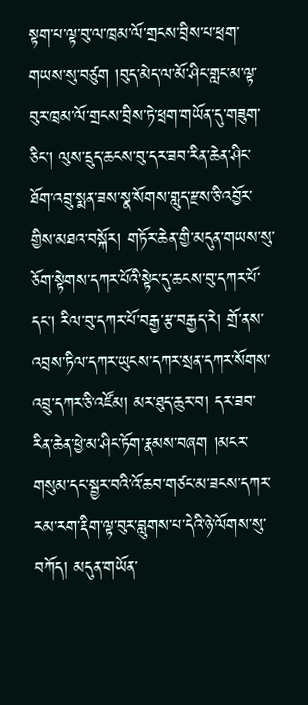སྟག་པ་ལྟ་བུ་ལ་ཁྲམ་ལོ་གྲངས་བྲིས་པ་ཕྲག་གཡས་སུ་བཙུག །བུད་མེད་ལ་མོ་ཤིང་གླང་མ་ལྟ་བུར་ཁྲམ་ལོ་གྲངས་བྲིས་ཏེ་ཕྲག་གཡོན་དུ་གཟུག་ཅིང་། ལུས་དྲུད་ཆངས་བུ་དར་ཟབ་རིན་ཆེན་ཤིང་ཐོག་འབྲུ་སྨན་ཟས་སྣ་སོགས་གླུད་རྫས་ཅི་འབྱོར་གྱིས་མཐའ་བསྐོར། གཏོར་ཆེན་གྱི་མདུན་གཡས་སུ་ཅོག་སྟེགས་དཀར་པོའི་སྟེང་དུ་ཆངས་བུ་དཀར་པོ་དང་། རིལ་བུ་དཀར་པོ་བརྒྱ་རྩ་བརྒྱད་རེ། གྲོ་ནས་འབྲས་ཏིལ་དཀར་ཡུངས་དཀར་སྲན་དཀར་སོགས་འབྲུ་དཀར་ཅི་འཛོམ། མར་ཐུད་ཆུར་བ། དར་ཟབ་རིན་ཆེན་ཕྱེ་མ་ཤིང་ཏོག་རྣམས་བཞག །མངར་གསུམ་དང་སྦྱར་བའི་འོ་ཆབ་གཙང་མ་ཟངས་དཀར་རམ་རག་རྡིག་ལྟ་བུར་བླུགས་པ་དེའི་ཉེ་ལོགས་སུ་བཀོད། མདུན་གཡོན་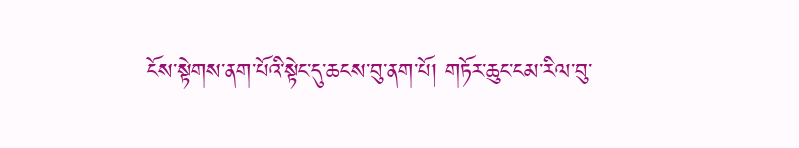ངོས་སྟེགས་ནག་པོའི་སྟེང་དུ་ཆངས་བུ་ནག་པོ། གཏོར་ཆུང་ངམ་རིལ་བུ་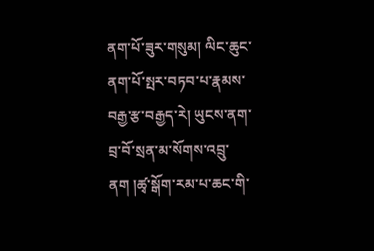ནག་པོ་ཟུར་གསུམ། ལིང་ཆུང་ནག་པོ་སྤར་བཏབ་པ་རྣམས་བརྒྱ་རྩ་བརྒྱད་རེ། ཡུངས་ནག་བྲ་བོ་སྲན་མ་སོགས་འབྲུ་ནག །ཚྭ་སྒོག་རམ་པ་ཆང་གི་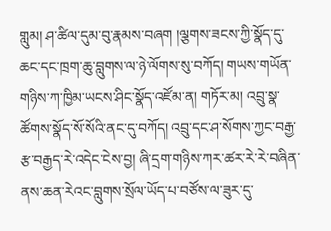གླུམ། ཤ་ཚིལ་དུམ་བུ་རྣམས་བཞག །ལྕགས་ཟངས་ཀྱི་སྣོད་དུ་ཆང་དང་ཁྲག་ཆུ་བླུགས་ལ་ཉེ་ལོགས་སུ་བཀོད། གཡས་གཡོན་གཉིས་ཀ་ཁྱིམ་ཡངས་ཤིང་སྣོད་འཛོམ་ན། གཏོར་མ། འབྲུ་སྣ་ཚོགས་སྣོད་སོ་སོའི་ནང་དུ་བཀོད། འབྲུ་དང་ཤ་སོགས་ཀྱང་བརྒྱ་རྩ་བརྒྱད་རེ་འདེང་ངེས་བྱ། ཞི་དྲག་གཉིས་ཀར་ཚར་རེ་རེ་བཞིན་ནས་ཆན་རེའང་བླུགས་སྲོལ་ཡོད་པ་བཙོས་ལ་ཟུར་དུ་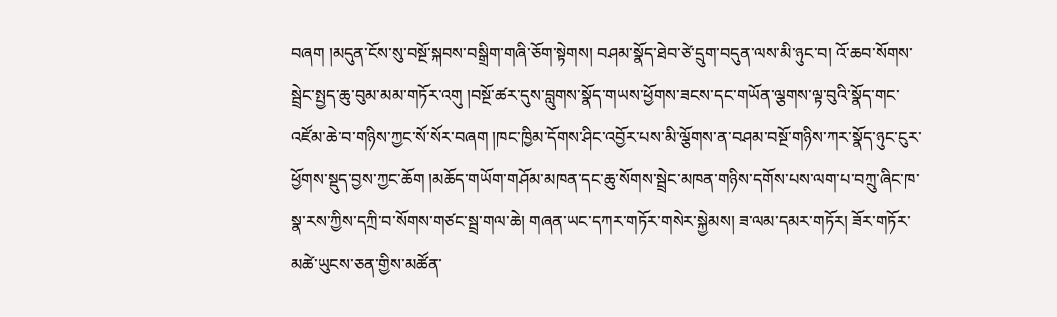བཞག །མདུན་ངོས་སུ་བསྔོ་སྐབས་བསྒྲིག་གཞི་ཅོག་སྟེགས། བཤམ་སྣོད་ཐེབ་ཙེ་དྲུག་བདུན་ལས་མི་ཉུང་བ། འོ་ཆབ་སོགས་སྦྲེང་སྤྱད་ཆུ་བུམ་མམ་གཏོར་འགུ །བསྔོ་ཚར་དུས་བླུགས་སྣོད་གཡས་ཕྱོགས་ཟངས་དང་གཡོན་ལྕགས་ལྟ་བུའི་སྣོད་གང་འཛོམ་ཆེ་བ་གཉིས་ཀྱང་སོ་སོར་བཞག །ཁང་ཁྱིམ་དོགས་ཤིང་འབྱོར་པས་མི་ལྕོགས་ན་བཤམ་བསྔོ་གཉིས་ཀར་སྣོད་ཉུང་ངུར་ཕྱོགས་སྡུད་བྱས་ཀྱང་ཆོག །མཆོད་གཡོག་གཤོམ་མཁན་དང་ཆུ་སོགས་སྦྲེང་མཁན་གཉིས་དགོས་པས་ལག་པ་བཀྲུ་ཞིང་ཁ་སྣ་རས་ཀྱིས་དཀྲི་བ་སོགས་གཙང་སྦྲ་གལ་ཆེ། གཞན་ཡང་དཀར་གཏོར་གསེར་སྐྱེམས། ཟ་ལམ་དམར་གཏོར། ཟོར་གཏོར་མཚེ་ཡུངས་ཅན་གྱིས་མཚོན་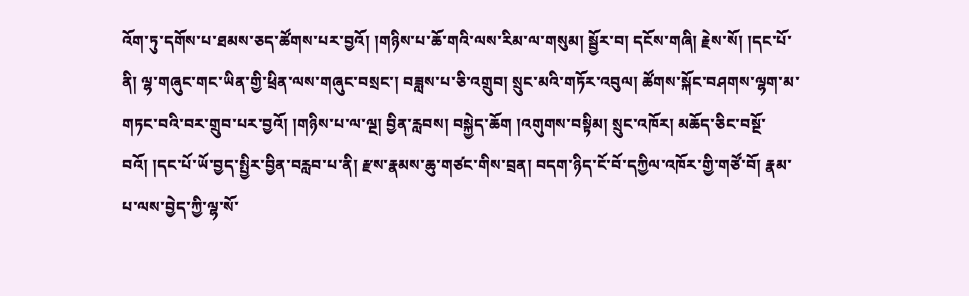འོག་ཏུ་དགོས་པ་ཐམས་ཅད་ཚོགས་པར་བྱའོ། །གཉིས་པ་ཆོ་གའི་ལས་རིམ་ལ་གསུམ། སྦྱོར་བ། དངོས་གཞི། རྗེས་སོ། །དང་པོ་ནི། ལྷ་གཞུང་གང་ཡིན་གྱི་ཕྲིན་ལས་གཞུང་བསྲང་། བཟླས་པ་ཅི་འགྲུབ། སྲུང་མའི་གཏོར་འབུལ། ཚོགས་སྐོང་བཤགས་ལྷག་མ་གཏང་བའི་བར་གྲུབ་པར་བྱའོ། །གཉིས་པ་ལ་ལྔ། བྱིན་རླབས། བསྐྱེད་ཆོག །འགུགས་བསྟིམ། སྲུང་འཁོར། མཆོད་ཅིང་བསྔོ་བའོ། །དང་པོ་ཡོ་བྱད་སྤྱིར་བྱིན་བརླབ་པ་ནི། རྫས་རྣམས་ཆུ་གཙང་གིས་བྲན། བདག་ཉིད་ངོ་བོ་དཀྱིལ་འཁོར་གྱི་གཙོ་བོ། རྣམ་པ་ལས་བྱེད་ཀྱི་ལྷ་སོ་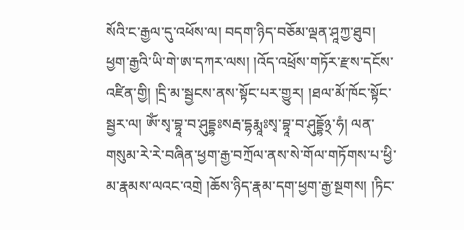སོའི་ང་རྒྱལ་དུ་འཕོས་ལ། བདག་ཉིད་བཅོམ་ལྡན་ཤཱཀྱ་ཐུབ། ཕྱག་རྒྱའི་ཡི་གེ་ཨ་དཀར་ལས། །འོད་འཕྲོས་གཏོར་རྫས་དངོས་འཛིན་གྱི། །དྲི་མ་སྦྱངས་ནས་སྟོང་པར་གྱུར། །ཐལ་མོ་ཁོང་སྟོང་སྦྱར་ལ། ཨོཾ་སྭ་བྷཱ་བ་ཤུདྡྷཿསརྦ་དྷརྨཱཿསྭ་བྷཱ་བ་ཤུདྡྷོ྅་ཧཾ། ལན་གསུམ་རེ་རེ་བཞིན་ཕྱག་རྒྱ་བཀྲོལ་ནས་སེ་གོལ་གཏོགས་པ་ཕྱི་མ་རྣམས་ལའང་འགྲེ །ཆོས་ཉིད་རྣམ་དག་ཕྱག་རྒྱ་སྔགས། །ཏིང་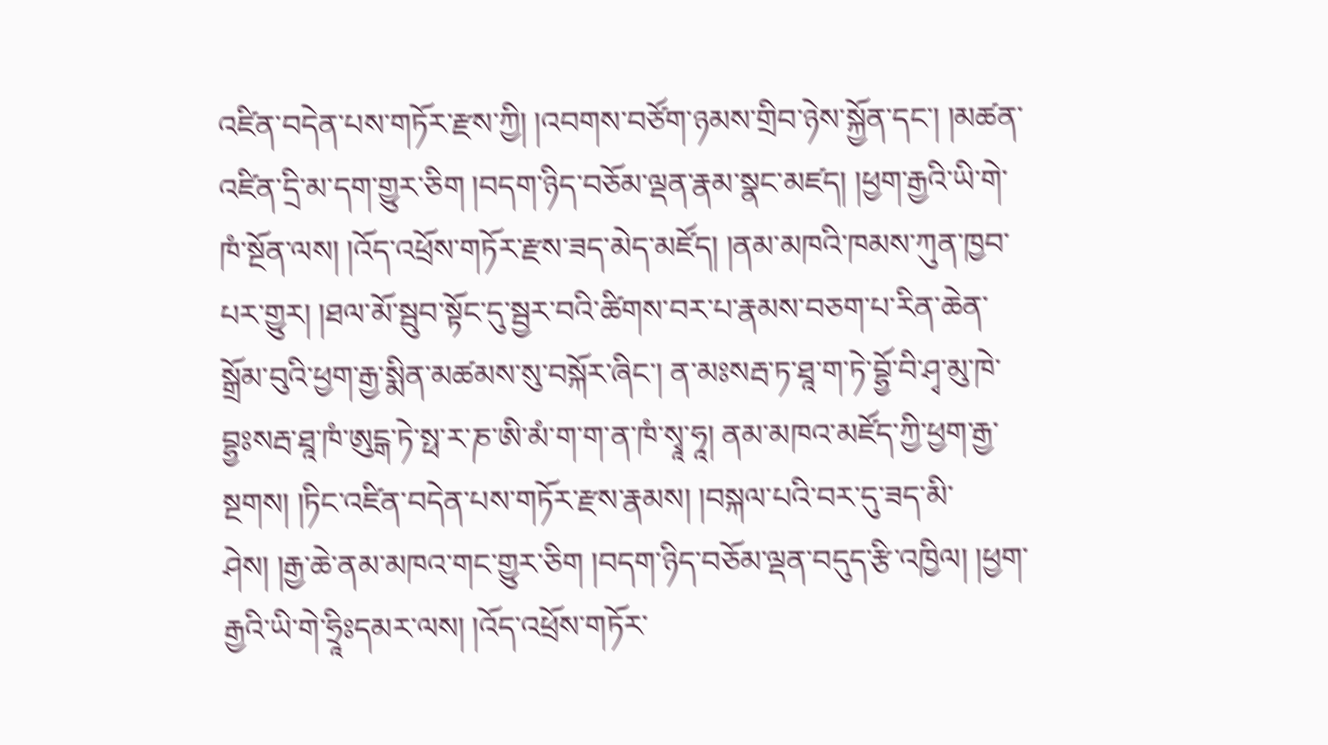འཛིན་བདེན་པས་གཏོར་རྫས་ཀྱི། །འབགས་བཙོག་ཉམས་གྲིབ་ཉེས་སྐྱོན་དང་། །མཚན་འཛིན་དྲི་མ་དག་གྱུར་ཅིག །བདག་ཉིད་བཅོམ་ལྡན་རྣམ་སྣང་མཛད། །ཕྱག་རྒྱའི་ཡི་གེ་ཁཾ་སྔོན་ལས། །འོད་འཕྲོས་གཏོར་རྫས་ཟད་མེད་མཛོད། །ནམ་མཁའི་ཁམས་ཀུན་ཁྱབ་པར་གྱུར། །ཐལ་མོ་སྦུབ་སྟོང་དུ་སྦྱར་བའི་ཚིགས་བར་པ་རྣམས་བཅག་པ་རིན་ཆེན་སྒྲོམ་བུའི་ཕྱག་རྒྱ་སྨིན་མཚམས་སུ་བསྐོར་ཞིང་། ན་མཿསརྦ་ཏ་ཐཱ་ག་ཏེ་བྷྱོ་བི་ཤྭ་མུ་ཁེ་བྷྱཿསརྦ་ཐཱ་ཁཾ་ཨུངྒ་ཏེ་སྥ་ར་ཎ་ཨི་མཾ་ག་ག་ན་ཁཾ་སྭཱ་ཧཱ། ནམ་མཁའ་མཛོད་ཀྱི་ཕྱག་རྒྱ་སྔགས། །ཏིང་འཛིན་བདེན་པས་གཏོར་རྫས་རྣམས། །བསྐལ་པའི་བར་དུ་ཟད་མི་ཤེས། །རྒྱ་ཆེ་ནམ་མཁའ་གང་གྱུར་ཅིག །བདག་ཉིད་བཅོམ་ལྡན་བདུད་རྩི་འཁྱིལ། །ཕྱག་རྒྱའི་ཡི་གེ་ཧྲཱིཿདམར་ལས། །འོད་འཕྲོས་གཏོར་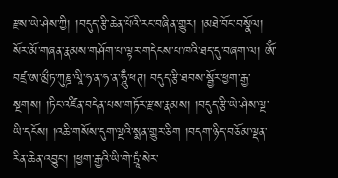རྫས་ཡེ་ཤེས་ཀྱི། །བདུད་རྩི་ཆེན་པོའི་རང་བཞིན་གྱུར། །མཐེ་བོང་བསྣོལ། སོར་མོ་གཞན་རྣམས་གཤོག་པ་ལྟར་གདེངས་པ་ཁའི་ཐད་དུ་བཞག་ལ། ཨོཾ་བཛྲ་ཨ་མྲྀཏ་ཀུཎྜ་ལཱི་ཧ་ན་ཧ་ན་ཧཱུྃ་ཕཊ། བདུད་རྩི་ཐབས་སྦྱོར་ཕྱག་རྒྱ་སྔགས། །ཏིང་འཛིན་བདེན་པས་གཏོར་རྫས་རྣམས། །བདུད་རྩི་ཡེ་ཤེས་ལྔ་ཡི་དངོས། །འཆི་གསོས་དུག་ལྔའི་སྨན་གྱུར་ཅིག །བདག་ཉིད་བཅོམ་ལྡན་རིན་ཆེན་འབྱུང་། །ཕྱག་རྒྱའི་ཡི་གེ་ཏྲཱཾ་སེར་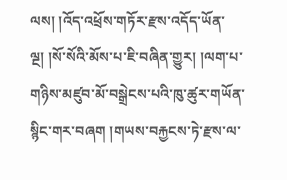ལས། །འོད་འཕྲོས་གཏོར་རྫས་འདོད་ཡོན་ལྔ། །སོ་སོའི་མོས་པ་ཇི་བཞིན་གྱུར། །ལག་པ་གཉིས་མཛུབ་མོ་བསྒྲེངས་པའི་ཁུ་ཚུར་གཡོན་སྙིང་གར་བཞག །གཡས་བརྐྱངས་ཏེ་རྫས་ལ་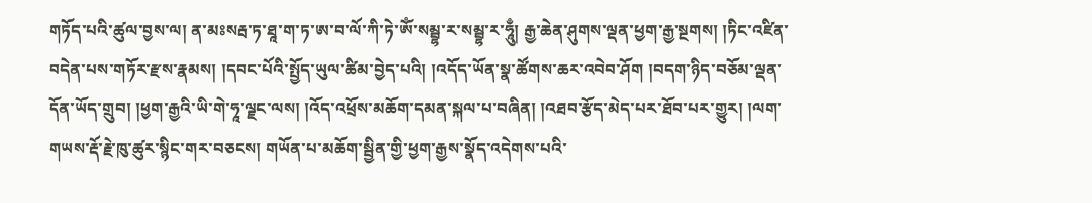གཏོད་པའི་ཚུལ་བྱས་ལ། ན་མཿསརྦ་ཏ་ཐཱ་ག་ཏ་ཨ་བ་ལོ་ཀི་ཏེ་ཨོཾ་སམྦྷ་ར་སམྦྷ་ར་ཧཱུྃ། རྒྱ་ཆེན་ཤུགས་ལྡན་ཕྱག་རྒྱ་སྔགས། །ཏིང་འཛིན་བདེན་པས་གཏོར་རྫས་རྣམས། །དབང་པོའི་སྤྱོད་ཡུལ་ཚིམ་བྱེད་པའི། །འདོད་ཡོན་སྣ་ཚོགས་ཆར་འབེབ་ཤོག །བདག་ཉིད་བཅོམ་ལྡན་དོན་ཡོད་གྲུབ། །ཕྱག་རྒྱའི་ཡི་གེ་ཧཱ་ལྗང་ལས། །འོད་འཕྲོས་མཆོག་དམན་སྐལ་པ་བཞིན། །འཐབ་རྩོད་མེད་པར་ཐོབ་པར་གྱུར། །ལག་གཡས་རྡོ་རྗེ་ཁུ་ཚུར་སྙིང་གར་བཅངས། གཡོན་པ་མཆོག་སྦྱིན་གྱི་ཕྱག་རྒྱས་སྣོད་འདེགས་པའི་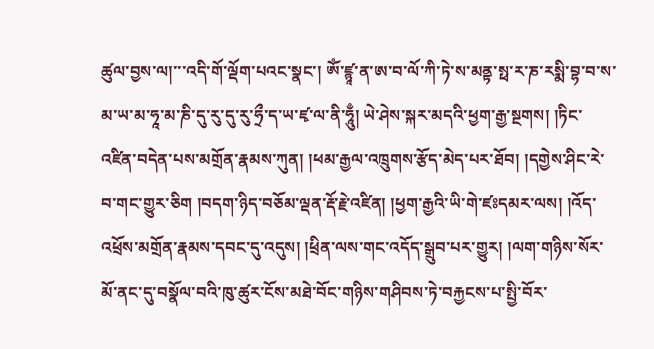ཚུལ་བྱས་ལ།་་་འདི་གོ་ལྡོག་པའང་སྣང་། ཨོཾ་ཛྙཱ་ན་ཨ་བ་ལོ་ཀི་ཏེ་ས་མནྟ་སྥ་ར་ཎ་རསྨི་བྷ་བ་ས་མ་ཡ་མ་ཧཱ་མ་ཎི་དུ་རུ་དུ་རུ་ཧྲྀ་ད་ཡ་ཛྭ་ལ་ནི་ཧཱུྃ། ཡེ་ཤེས་སྐར་མདའི་ཕྱག་རྒྱ་སྔགས། །ཏིང་འཛིན་བདེན་པས་མགྲོན་རྣམས་ཀུན། །ཕམ་རྒྱལ་འཁྲུགས་རྩོད་མེད་པར་ཐོབ། །དགྱེས་ཤིང་རེ་བ་གང་གྱུར་ཅིག །བདག་ཉིད་བཅོམ་ལྡན་རྡོ་རྗེ་འཛིན། །ཕྱག་རྒྱའི་ཡི་གེ་ཛཿདམར་ལས། །འོད་འཕྲོས་མགྲོན་རྣམས་དབང་དུ་འདུས། །ཕྲིན་ལས་གང་འདོད་སྒྲུབ་པར་གྱུར། །ལག་གཉིས་སོར་མོ་ནང་དུ་བསྣོལ་བའི་ཁུ་ཚུར་ངོས་མཐེ་བོང་གཉིས་གཤིབས་ཏེ་བརྐྱངས་པ་སྤྱི་བོར་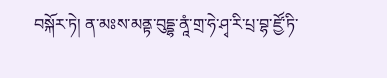བསྐོར་ཏེ། ན་མཿས་མནྟ་བུདྡྷ་ནཱཾ་གྲ་ཧེ་ཤྭ་རི་པྲ་བྷ་ཛྱོ་ཏི་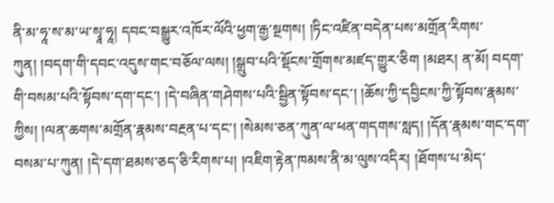ནི་མ་ཧཱ་ས་མ་ཡ་སྭཱ་ཧཱ། དབང་བསྒྱུར་འཁོར་ལོའི་ཕྱག་རྒྱ་སྔགས། །ཏིང་འཛིན་བདེན་པས་མགྲོན་རིགས་ཀུན། །བདག་གི་དབང་འདུས་གང་བཅོལ་ལས། །སྒྲུབ་པའི་སྡོངས་གྲོགས་མཛད་གྱུར་ཅིག །མཐར། ན་མོ། བདག་གི་བསམ་པའི་སྟོབས་དག་དང་། །དེ་བཞིན་གཤེགས་པའི་སྦྱིན་སྟོབས་དང་། །ཆོས་ཀྱི་དབྱིངས་ཀྱི་སྟོབས་རྣམས་ཀྱིས། །ལན་ཆགས་མགྲོན་རྣམས་བརྔན་པ་དང་། །སེམས་ཅན་ཀུན་ལ་ཕན་གདགས་སླད། །དོན་རྣམས་གང་དག་བསམ་པ་ཀུན། །དེ་དག་ཐམས་ཅད་ཅི་རིགས་པ། །འཇིག་རྟེན་ཁམས་ནི་མ་ལུས་འདིར། །ཐོགས་པ་མེད་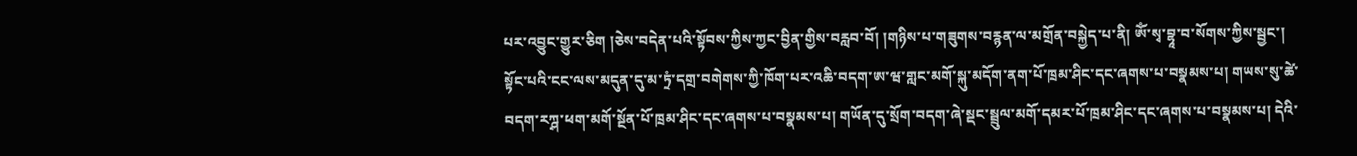པར་འབྱུང་གྱུར་ཅིག །ཅེས་བདེན་པའི་སྟོབས་ཀྱིས་ཀྱང་བྱིན་གྱིས་བརླབ་བོ། །གཉིས་པ་གཟུགས་བརྙན་ལ་མགྲོན་བསྐྱེད་པ་ནི། ཨོཾ་སྭ་བྷཱ་བ་སོགས་ཀྱིས་སྦྱང་། སྟོང་པའི་ངང་ལས་མདུན་དུ་མ་ཏྲཾ་དགྲ་བགེགས་ཀྱི་ཁོག་པར་འཆི་བདག་ཨ་ཝ་གླང་མགོ་སྐུ་མདོག་ནག་པོ་ཁྲམ་ཤིང་དང་ཞགས་པ་བསྣམས་པ། གཡས་སུ་ཚེ་བདག་རཀྴ་ཕག་མགོ་སྔོན་པོ་ཁྲམ་ཤིང་དང་ཞགས་པ་བསྣམས་པ། གཡོན་དུ་སྲོག་བདག་ཞེ་སྡང་སྦྲུལ་མགོ་དམར་པོ་ཁྲམ་ཤིང་དང་ཞགས་པ་བསྣམས་པ། དེའི་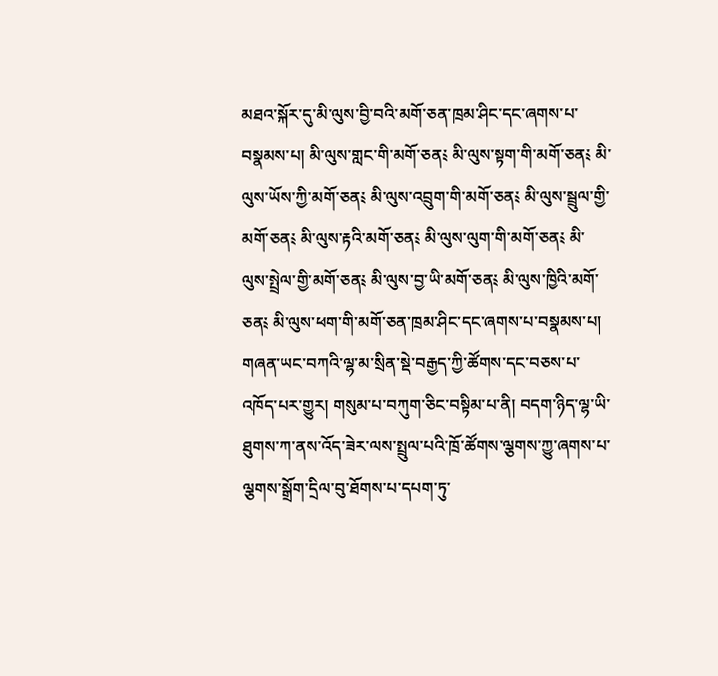མཐའ་སྐོར་དུ་མི་ལུས་བྱི་བའི་མགོ་ཅན་ཁྲམ་ཤིང་དང་ཞགས་པ་བསྣམས་པ། མི་ལུས་གླང་གི་མགོ་ཅན༴ མི་ལུས་སྟག་གི་མགོ་ཅན༴ མི་ལུས་ཡོས་ཀྱི་མགོ་ཅན༴ མི་ལུས་འབྲུག་གི་མགོ་ཅན༴ མི་ལུས་སྦྲུལ་གྱི་མགོ་ཅན༴ མི་ལུས་རྟའི་མགོ་ཅན༴ མི་ལུས་ལུག་གི་མགོ་ཅན༴ མི་ལུས་སྤྲེལ་གྱི་མགོ་ཅན༴ མི་ལུས་བྱ་ཡི་མགོ་ཅན༴ མི་ལུས་ཁྱིའི་མགོ་ཅན༴ མི་ལུས་ཕག་གི་མགོ་ཅན་ཁྲམ་ཤིང་དང་ཞགས་པ་བསྣམས་པ། གཞན་ཡང་བཀའི་ལྷ་མ་སྲིན་སྡེ་བརྒྱད་ཀྱི་ཚོགས་དང་བཅས་པ་འཁོད་པར་གྱུར། གསུམ་པ་བཀུག་ཅིང་བསྟིམ་པ་ནི། བདག་ཉིད་ལྷ་ཡི་ཐུགས་ཀ་ནས་འོད་ཟེར་ལས་སྤྲུལ་པའི་ཁྲོ་ཚོགས་ལྕགས་ཀྱུ་ཞགས་པ་ལྕགས་སྒྲོག་དྲིལ་བུ་ཐོགས་པ་དཔག་ཏུ་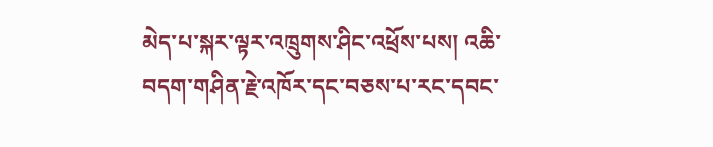མེད་པ་སྐར་ལྟར་འཁྲུགས་ཤིང་འཕྲོས་པས། འཆི་བདག་གཤིན་རྗེ་འཁོར་དང་བཅས་པ་རང་དབང་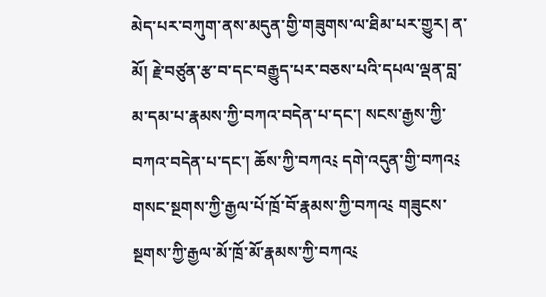མེད་པར་བཀུག་ནས་མདུན་གྱི་གཟུགས་ལ་ཐིམ་པར་གྱུར། ན་མོ། རྗེ་བཙུན་རྩ་བ་དང་བརྒྱུད་པར་བཅས་པའི་དཔལ་ལྡན་བླ་མ་དམ་པ་རྣམས་ཀྱི་བཀའ་བདེན་པ་དང་། སངས་རྒྱས་ཀྱི་བཀའ་བདེན་པ་དང་། ཆོས་ཀྱི་བཀའ༴ དགེ་འདུན་གྱི་བཀའ༴ གསང་སྔགས་ཀྱི་རྒྱལ་པོ་ཁྲོ་བོ་རྣམས་ཀྱི་བཀའ༴ གཟུངས་སྔགས་ཀྱི་རྒྱལ་མོ་ཁྲོ་མོ་རྣམས་ཀྱི་བཀའ༴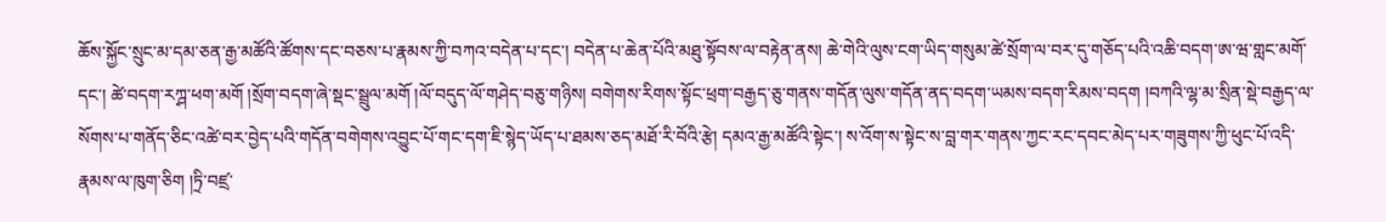ཆོས་སྐྱོང་སྲུང་མ་དམ་ཅན་རྒྱ་མཚོའི་ཚོགས་དང་བཅས་པ་རྣམས་ཀྱི་བཀའ་བདེན་པ་དང་། བདེན་པ་ཆེན་པོའི་མཐུ་སྟོབས་ལ་བརྟེན་ནས། ཆེ་གེའི་ལུས་ངག་ཡིད་གསུམ་ཚེ་སྲོག་ལ་བར་དུ་གཅོད་པའི་འཆི་བདག་ཨ་ཝ་གླང་མགོ་དང་། ཚེ་བདག་རཀྴ་ཕག་མགོ །སྲོག་བདག་ཞེ་སྡང་སྦྲུལ་མགོ །ལོ་བདུད་ལོ་གཤེད་བཅུ་གཉིས། བགེགས་རིགས་སྟོང་ཕྲག་བརྒྱད་ཅུ་གནས་གདོན་ལུས་གདོན་ནད་བདག་ཡམས་བདག་རིམས་བདག །བཀའི་ལྷ་མ་སྲིན་སྡེ་བརྒྱད་ལ་སོགས་པ་གནོད་ཅིང་འཚེ་བར་བྱེད་པའི་གདོན་བགེགས་འབྱུང་པོ་གང་དག་ཇི་སྙེད་ཡོད་པ་ཐམས་ཅད་མཐོ་རི་བོའི་རྩེ། དམའ་རྒྱ་མཚོའི་སྟེང་། ས་འོག་ས་སྟེང་ས་བླ་གར་གནས་ཀྱང་རང་དབང་མེད་པར་གཟུགས་ཀྱི་ཕུང་པོ་འདི་རྣམས་ལ་ཁུག་ཅིག །ཏྲི་བཛྲ་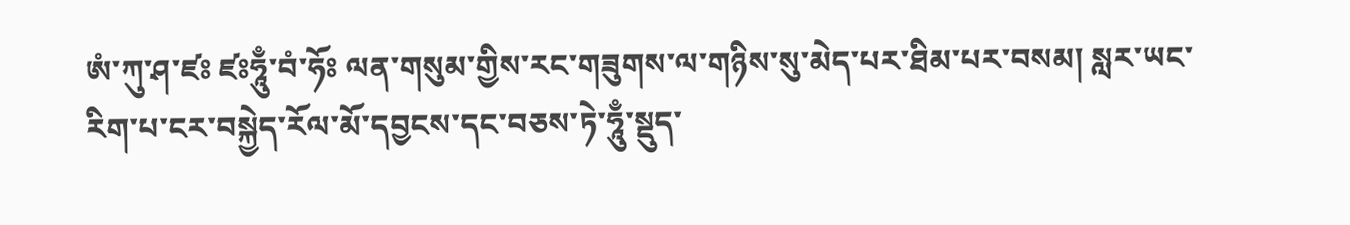ཨཾ་ཀུ་ཤ་ཛཿ ཛཿཧཱུྃ་བཾ་ཧོཿ ལན་གསུམ་གྱིས་རང་གཟུགས་ལ་གཉིས་སུ་མེད་པར་ཐིམ་པར་བསམ། སླར་ཡང་རིག་པ་ངར་བསྐྱེད་རོལ་མོ་དབྱངས་དང་བཅས་ཏེ་ཧཱུྃ་སྡུད་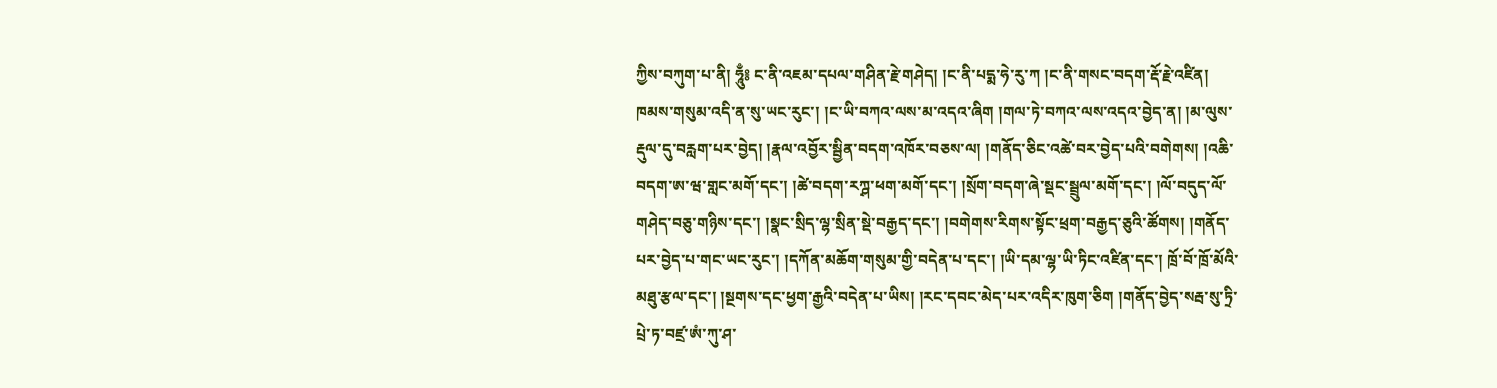ཀྱིས་བཀུག་པ་ནི། ཧཱུྃ༔ ང་ནི་འཇམ་དཔལ་གཤིན་རྗེ་གཤེད། །ང་ནི་པདྨ་ཧེ་རུ་ཀ །ང་ནི་གསང་བདག་རྡོ་རྗེ་འཛིན། ཁམས་གསུམ་འདི་ན་སུ་ཡང་རུང་། །ང་ཡི་བཀའ་ལས་མ་འདའ་ཞིག །གལ་ཏེ་བཀའ་ལས་འདའ་བྱེད་ན། །མ་ལུས་རྡུལ་དུ་བརླག་པར་བྱེད། །རྣལ་འབྱོར་སྦྱིན་བདག་འཁོར་བཅས་ལ། །གནོད་ཅིང་འཚེ་བར་བྱེད་པའི་བགེགས། །འཆི་བདག་ཨ་ཝ་གླང་མགོ་དང་། །ཚེ་བདག་རཀྴ་ཕག་མགོ་དང་། །སྲོག་བདག་ཞེ་སྡང་སྦྲུལ་མགོ་དང་། །ལོ་བདུད་ལོ་གཤེད་བཅུ་གཉིས་དང་། །སྣང་སྲིད་ལྷ་སྲིན་སྡེ་བརྒྱད་དང་། །བགེགས་རིགས་སྟོང་ཕྲག་བརྒྱད་ཅུའི་ཚོགས། །གནོད་པར་བྱེད་པ་གང་ཡང་རུང་། །དཀོན་མཆོག་གསུམ་གྱི་བདེན་པ་དང་། །ཡི་དམ་ལྷ་ཡི་ཏིང་འཛིན་དང་། ཁྲོ་བོ་ཁྲོ་མོའི་མཐུ་རྩལ་དང་། །སྔགས་དང་ཕྱག་རྒྱའི་བདེན་པ་ཡིས། །རང་དབང་མེད་པར་འདིར་ཁུག་ཅིག །གནོད་བྱེད་སརྦ་སུ་ཏྲི་པྲེ་ཏ་བཛྲ་ཨཾ་ཀུ་ཤ་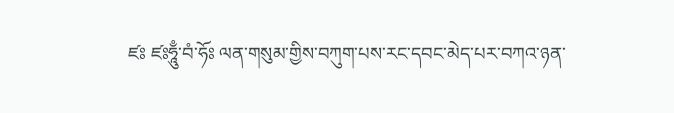ཛཿ ཛཿཧཱུྃ་བཾ་ཧོཿ ལན་གསུམ་གྱིས་བཀུག་པས་རང་དབང་མེད་པར་བཀའ་ཉན་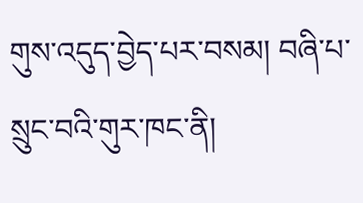གུས་འདུད་བྱེད་པར་བསམ། བཞི་པ་སྲུང་བའི་གུར་ཁང་ནི།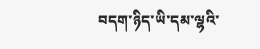བདག་ཉིད་ཡི་དམ་ལྷའི་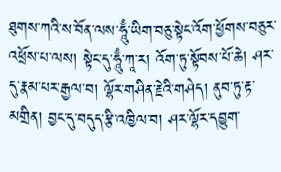ཐུགས་ཀའི་ས་བོན་ལས་ཧཱུྃ་ཡིག་བཅུ་སྟེང་འོག་ཕྱོགས་བཅུར་འཕྲོས་པ་ལས། སྟེང་དུ་ཧཱུྃ་ཀཱ་ར། འོག་ཏུ་སྟོབས་པོ་ཆེ། ཤར་དུ་རྣམ་པར་རྒྱལ་བ། ལྷོར་གཤིན་རྗེའི་གཤེད། ནུབ་ཏུ་རྟ་མགྲིན། བྱང་དུ་བདུད་རྩི་འཁྱིལ་བ། ཤར་ལྷོར་དབྱུག་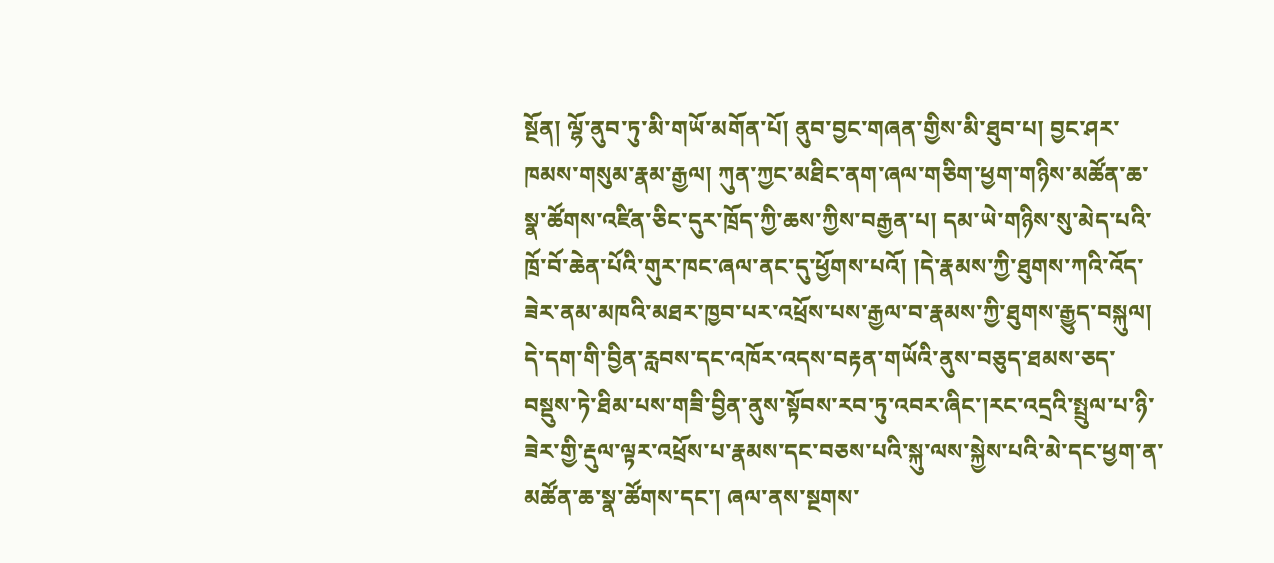སྔོན། ལྷོ་ནུབ་ཏུ་མི་གཡོ་མགོན་པོ། ནུབ་བྱང་གཞན་གྱིས་མི་ཐུབ་པ། བྱང་ཤར་ཁམས་གསུམ་རྣམ་རྒྱལ། ཀུན་ཀྱང་མཐིང་ནག་ཞལ་གཅིག་ཕྱག་གཉིས་མཚོན་ཆ་སྣ་ཚོགས་འཛིན་ཅིང་དུར་ཁྲོད་ཀྱི་ཆས་ཀྱིས་བརྒྱན་པ། དམ་ཡེ་གཉིས་སུ་མེད་པའི་ཁྲོ་བོ་ཆེན་པོའི་གུར་ཁང་ཞལ་ནང་དུ་ཕྱོགས་པའོ། །དེ་རྣམས་ཀྱི་ཐུགས་ཀའི་འོད་ཟེར་ནམ་མཁའི་མཐར་ཁྱབ་པར་འཕྲོས་པས་རྒྱལ་བ་རྣམས་ཀྱི་ཐུགས་རྒྱུད་བསྐུལ། དེ་དག་གི་བྱིན་རླབས་དང་འཁོར་འདས་བརྟན་གཡོའི་ནུས་བཅུད་ཐམས་ཅད་བསྡུས་ཏེ་ཐིམ་པས་གཟི་བྱིན་ནུས་སྟོབས་རབ་ཏུ་འབར་ཞིང་།རང་འདྲའི་སྤྲུལ་པ་ཉི་ཟེར་གྱི་རྡུལ་ལྟར་འཕྲོས་པ་རྣམས་དང་བཅས་པའི་སྐུ་ལས་སྐྱེས་པའི་མེ་དང་ཕྱག་ན་མཚོན་ཆ་སྣ་ཚོགས་དང་། ཞལ་ནས་སྔགས་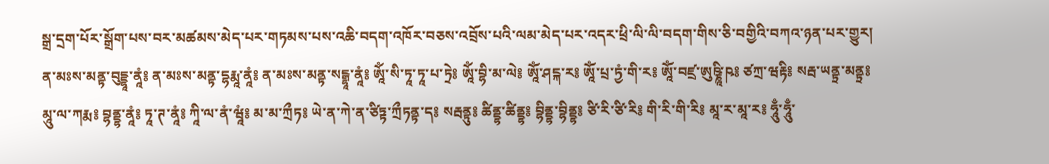སྒྲ་དྲག་པོར་སྒྲོག་པས་བར་མཚམས་མེད་པར་གཏམས་པས་འཆི་བདག་འཁོར་བཅས་འབྲོས་པའི་ལམ་མེད་པར་འདར་ཕྲི་ལི་ལི་བདག་གིས་ཅི་བགྱིའི་བཀའ་ཉན་པར་གྱུར། ན་མཿས་མནྟ་བུདྡྷཱ་ནཱཾ༔ ན་མཿས་མནྟ་དྷརྨཱ་ནཱཾ༔ ན་མཿས་མནྟ་སངྒྷཱ་ནཱཾ༔ ཨཱོཾ་སི་ཏཱ་ཏཱ་པ་ཏྲེ༔ ཨཱོཾ་བྷི་མ་ལེ༔ ཨཱོཾ་ཤངྐ་ར༔ ཨཱོཾ་པྲ་ཏྱཾ་གི་ར༔ ཨཱོཾ་བཛྲ་ཨུཥྞཱི་ཥ༔ ཙཀྲ་ཝརྟི༔ སརྦ་ཡནྟྲ་མནྟྲ༔ མཱུ་ལ་ཀརྨ༔ བྷནྡྷ་ནཱཾ༔ ཏཱ་ཊ་ནཱཾ༔ ཀཱི་ལ་ནཾ་ཝཱཾ༔ མ་མ་ཀྲྀཏ༔ ཡེ་ན་ཀེ་ན་ཙིཏྟ་ཀྲྀཏནྟ་ད༔ སརྦནྟུ༔ ཚིནྡྷ་ཚིནྡྷ༔ བྷིནྡྷ་བྷིནྡྷ༔ ཙི་རི་ཙི་རི༔ གི་རི་གི་རི༔ མཱ་ར་མཱ་ར༔ ཧཱུྃ་ཧཱུྃ་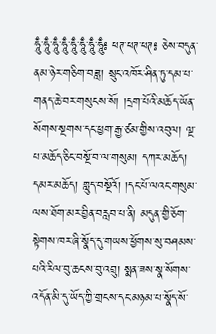ཧཱུྃ་ཧཱུྃ་ཧཱུྃ་ཧཱུྃ་ཧཱུྃ་ཧཱུྃ་ཧཱུྃ་ཧཱུྃ༔ ཕཊ་ཕཊ་ཕཊ༔ ཅེས་བདུན་ནམ་ཉེར་གཅིག་བཟླ། སྲུང་འཁོར་ཤིན་ཏུ་དམ་པ་གནད་ཆེ་བར་གསུངས་སོ། །དྲག་པོའི་མཆོད་ཡོན་སོགས་སྔགས་དང་ཕྱག་རྒྱ་ཙམ་གྱིས་འབུལ། ལྔ་པ་མཆོད་ཅིང་བསྔོ་བ་ལ་གསུམ། དཀར་མཆོད། དམར་མཆོད། གླུད་བསྔོའོ། །དང་པོ་ལའང་གསུམ་ལས་ཐོག་མར་བྱིན་བརླབ་པ་ནི། མདུན་གྱི་ཅོག་སྟེགས་ཁར་ཞི་སྣོད་དུ་གཡས་ཕྱོགས་སུ་བཤམས་པའི་རིལ་བུ་ཆངས་བུ་འབྲུ། སྨན་ཟས་སྣ་སོགས་འདོན་མི་དུ་ཡོད་ཀྱི་གྲངས་དང་མཉམ་པ་སྣོད་སོ་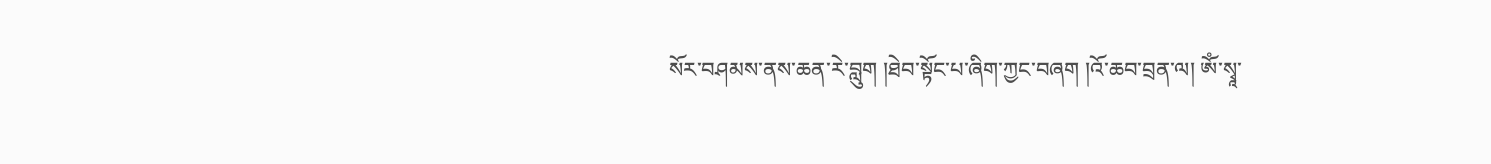སོར་བཤམས་ནས་ཆན་རེ་བླུག །ཐེབ་སྟོང་པ་ཞིག་ཀྱང་བཞག །འོ་ཆབ་བྲན་ལ། ཨོཾ་སྭཱ་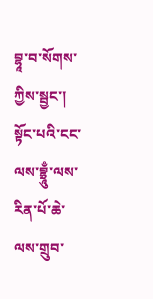བྷཱ་བ་སོགས་ཀྱིས་སྦྱང་། སྟོང་པའི་ངང་ལས་བྷྲཱུྃ་ལས་རིན་པོ་ཆེ་ལས་གྲུབ་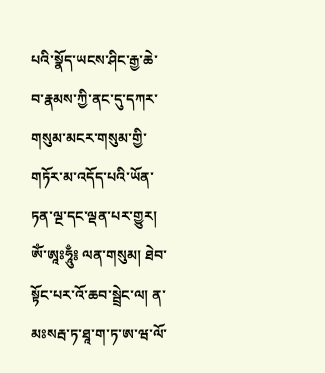པའི་སྣོད་ཡངས་ཤིང་རྒྱ་ཆེ་བ་རྣམས་ཀྱི་ནང་དུ་དཀར་གསུམ་མངར་གསུམ་གྱི་གཏོར་མ་འདོད་པའི་ཡོན་ཏན་ལྔ་དང་ལྡན་པར་གྱུར། ཨོཾ་ཨཱཿཧཱུྃ༔ ལན་གསུམ། ཐེབ་སྟོང་པར་འོ་ཆབ་སྦྲེང་ལ། ན་མཿསརྦ་ཏ་ཐཱ་ག་ཏ་ཨ་ཝ་ལོ་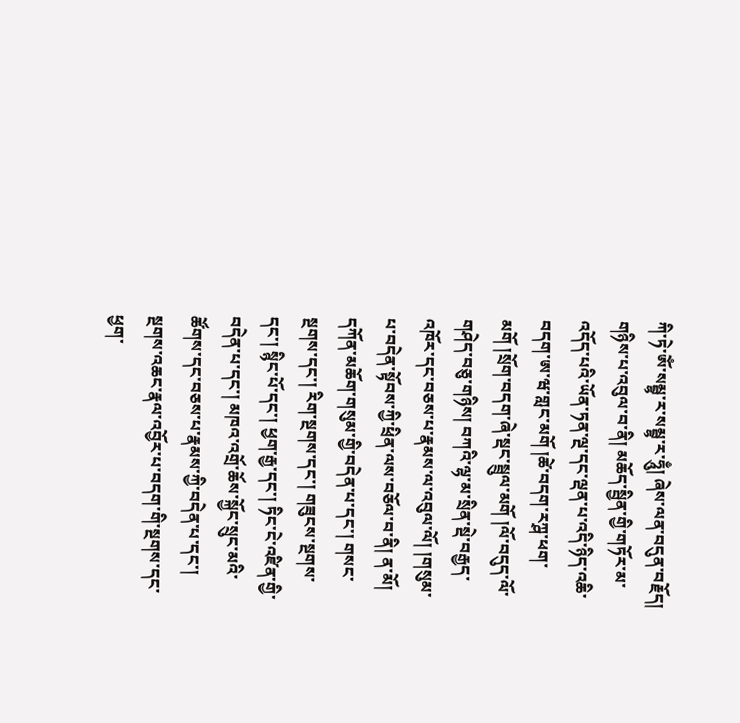ཀི་ཏེ་ཨོཾ་སམྦྷ་ར་སམྦྷ་ར་ཧཱུྃ། ཞེས་ལན་བདུན་བརྗོད། གཉིས་པ་འབུལ་བ་ནི། མཆོད་སྦྱིན་གྱི་གཏོར་མ་འདོད་པའི་ཡོན་ཏན་ལྔ་དང་ལྡན་པ་འདི་ཉིད་འཆི་བདག་ཨ་ཝ་གླང་མགོ །ཚེ་བདག་རཀྴ་ཕག་མགོ །སྲོག་བདག་ཞེ་སྡང་སྦྲུལ་མགོ །ལོ་བདུད་ལོ་གཤེད་བཅུ་གཉིས། བཀའི་ལྷ་མ་སྲིན་སྡེ་བརྒྱད་འཁོར་དང་བཅས་པ་རྣམས་ལ་འབུལ་ལོ། །གསུམ་པ་བདེན་སྟོབས་ཀྱི་ཕྲིན་ལས་བཅོལ་བ་ནི། ན་མོ། དཀོན་མཆོག་གསུམ་གྱི་བདེན་པ་དང་། གསང་སྔགས་དང་། རིག་སྔགས་དང་། གཟུངས་སྔགས་དང་། སྙིང་པོ་དང་། ཕྱག་རྒྱ་དང་། ཏིང་ངེ་འཛིན་གྱི་བདེན་པ་དང་། མཁའ་འགྲོ་ཆོས་སྐྱོང་སྲུང་མའི་ཚོགས་དང་བཅས་པ་རྣམས་ཀྱི་བདེན་པ་དང་། སྔགས་འཆང་རྣལ་འབྱོར་པ་བདག་གི་སྔགས་དང་ཕྱག་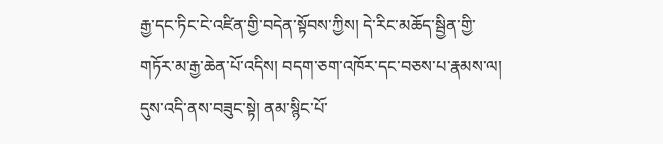རྒྱ་དང་ཏིང་ངེ་འཛིན་གྱི་བདེན་སྟོབས་ཀྱིས། དེ་རིང་མཆོད་སྦྱིན་གྱི་གཏོར་མ་རྒྱ་ཆེན་པོ་འདིས། བདག་ཅག་འཁོར་དང་བཅས་པ་རྣམས་ལ། དུས་འདི་ནས་བཟུང་སྟེ། ནམ་སྙིང་པོ་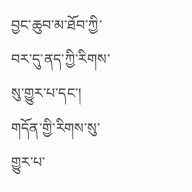བྱང་ཆུབ་མ་ཐོབ་ཀྱི་བར་དུ་ནད་ཀྱི་རིགས་སུ་གྱུར་པ་དང་། གདོན་གྱི་རིགས་སུ་གྱུར་པ་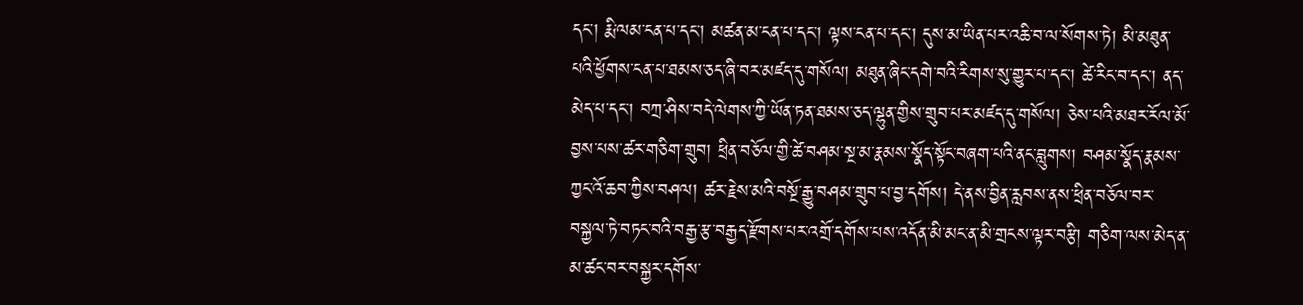དང་། རྨི་ལམ་ངན་པ་དང་། མཚན་མ་ངན་པ་དང་། ལྟས་ངན་པ་དང་། དུས་མ་ཡིན་པར་འཆི་བ་ལ་སོགས་ཏེ། མི་མཐུན་པའི་ཕྱོགས་ངན་པ་ཐམས་ཅད་ཞི་བར་མཛད་དུ་གསོལ། མཐུན་ཞིང་དགེ་བའི་རིགས་སུ་གྱུར་པ་དང་། ཚེ་རིང་བ་དང་། ནད་མེད་པ་དང་། བཀྲ་ཤིས་བདེ་ལེགས་ཀྱི་ཡོན་ཏན་ཐམས་ཅད་ལྷུན་གྱིས་གྲུབ་པར་མཛད་དུ་གསོལ། ཅེས་པའི་མཐར་རོལ་མོ་བྱས་པས་ཚར་གཅིག་གྲུབ། ཕྲིན་བཅོལ་གྱི་ཚེ་བཤམ་སྔ་མ་རྣམས་སྣོད་སྟོང་བཞག་པའི་ནང་བླུགས། བཤམ་སྣོད་རྣམས་ཀྱང་འོ་ཆབ་ཀྱིས་བཤལ། ཚར་རྗེས་མའི་བསྔོ་རྒྱུ་བཤམ་གྲུབ་པ་བྱ་དགོས། དེ་ནས་བྱིན་རླབས་ནས་ཕྲིན་བཅོལ་བར་བསྐྱལ་ཏེ་བཏང་བའི་བརྒྱ་རྩ་བརྒྱད་རྫོགས་པར་འགྲོ་དགོས་པས་འདོན་མི་མང་ན་མི་གྲངས་ལྟར་བརྩི། གཅིག་ལས་མེད་ན་མ་ཚང་བར་བསྐྱར་དགོས་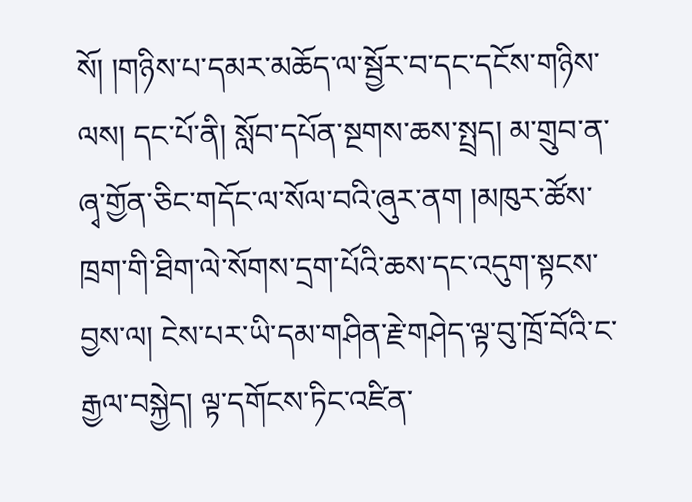སོ། །གཉིས་པ་དམར་མཆོད་ལ་སྦྱོར་བ་དང་དངོས་གཉིས་ལས། དང་པོ་ནི། སློབ་དཔོན་སྔགས་ཆས་སྤྲད། མ་གྲུབ་ན་ཞྭ་གྱོན་ཅིང་གདོང་ལ་སོལ་བའི་ཞུར་ནག །མཁུར་ཚོས་ཁྲག་གི་ཐིག་ལེ་སོགས་དྲག་པོའི་ཆས་དང་འདུག་སྟངས་བྱས་ལ། ངེས་པར་ཡི་དམ་གཤིན་རྗེ་གཤེད་ལྟ་བུ་ཁྲོ་བོའི་ང་རྒྱལ་བསྐྱེད། ལྟ་དགོངས་ཏིང་འཛིན་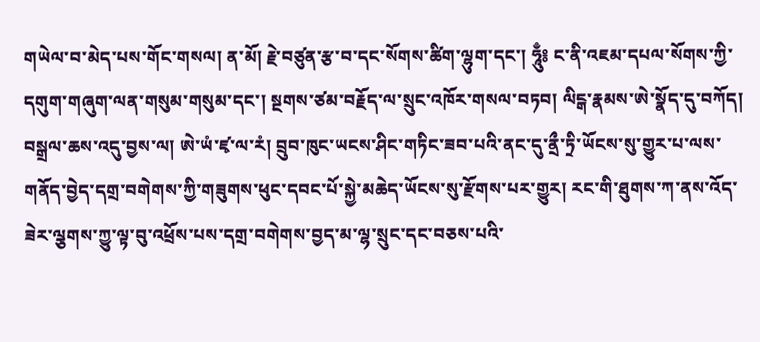གཡེལ་བ་མེད་པས་གོང་གསལ། ན་མོ། རྗེ་བཙུན་རྩ་བ་དང་སོགས་ཚིག་ལྷུག་དང་། ཧཱུྃ༔ ང་ནི་འཇམ་དཔལ་སོགས་ཀྱི་དགུག་གཞུག་ལན་གསུམ་གསུམ་དང་། སྔགས་ཙམ་བརྗོད་ལ་སྲུང་འཁོར་གསལ་བཏབ། ལིངྒ་རྣམས་ཨེ་སྣོད་དུ་བཀོད། བསྒྲལ་ཆས་འདུ་བྱས་ལ། ཨེ་ཡཾ་ཛྭ་ལ་རཾ། བྲུབ་ཁུང་ཡངས་ཤིང་གཏིང་ཟབ་པའི་ནང་དུ་ནྲྀ་ཏྲི་ཡོངས་སུ་གྱུར་པ་ལས་གནོད་བྱེད་དགྲ་བགེགས་ཀྱི་གཟུགས་ཕུང་དབང་པོ་སྐྱེ་མཆེད་ཡོངས་སུ་རྫོགས་པར་གྱུར། རང་གི་ཐུགས་ཀ་ནས་འོད་ཟེར་ལྕགས་ཀྱུ་ལྟ་བུ་འཕྲོས་པས་དགྲ་བགེགས་བྱད་མ་ལྷ་སྲུང་དང་བཅས་པའི་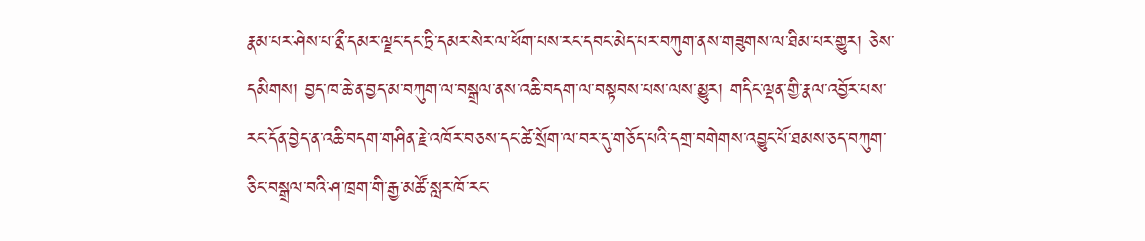རྣམ་པར་ཤེས་པ་ནྲྀ་དམར་ལྗང་དང་ཏྲི་དམར་སེར་ལ་ཕོག་པས་རང་དབང་མེད་པར་བཀུག་ནས་གཟུགས་ལ་ཐིམ་པར་གྱུར། ཅེས་དམིགས། བྱད་ཁ་ཆེ་ན་བྱད་མ་བཀུག་ལ་བསྒྲལ་ནས་འཆི་བདག་ལ་བསྟབས་པས་ལས་མྱུར། གདིང་ལྡན་གྱི་རྣལ་འབྱོར་པས་རང་དོན་བྱེད་ན་འཆི་བདག་གཤིན་རྗེ་འཁོར་བཅས་དང་ཚེ་སྲོག་ལ་བར་དུ་གཅོད་པའི་དགྲ་བགེགས་འབྱུང་པོ་ཐམས་ཅད་བཀུག་ཅིང་བསྒྲལ་བའི་ཤ་ཁྲག་གི་རྒྱ་མཚོ་སླར་ཁོ་རང་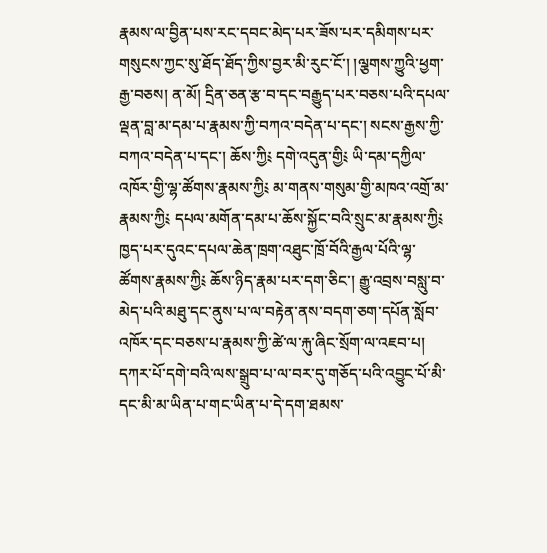རྣམས་ལ་བྱིན་པས་རང་དབང་མེད་པར་ཟོས་པར་དམིགས་པར་གསུངས་ཀྱང་སུ་ཐོད་ཐོད་ཀྱིས་བྱར་མི་རུང་ངོ་། །ལྕགས་ཀྱུའི་ཕྱག་རྒྱ་བཅས། ན་མོ། དྲིན་ཅན་རྩ་བ་དང་བརྒྱུད་པར་བཅས་པའི་དཔལ་ལྡན་བླ་མ་དམ་པ་རྣམས་ཀྱི་བཀའ་བདེན་པ་དང་། སངས་རྒྱས་ཀྱི་བཀའ་བདེན་པ་དང་། ཆོས་ཀྱི༴ དགེ་འདུན་གྱི༴ ཡི་དམ་དཀྱིལ་འཁོར་གྱི་ལྷ་ཚོགས་རྣམས་ཀྱི༴ མ་གནས་གསུམ་གྱི་མཁའ་འགྲོ་མ་རྣམས་ཀྱི༴ དཔལ་མགོན་དམ་པ་ཆོས་སྐྱོང་བའི་སྲུང་མ་རྣམས་ཀྱི༴ ཁྱད་པར་དུའང་དཔལ་ཆེན་ཁྲག་འཐུང་ཁྲོ་བོའི་རྒྱལ་པོའི་ལྷ་ཚོགས་རྣམས་ཀྱི༴ ཆོས་ཉིད་རྣམ་པར་དག་ཅིང་། རྒྱུ་འབྲས་བསླུ་བ་མེད་པའི་མཐུ་དང་ནུས་པ་ལ་བརྟེན་ནས་བདག་ཅག་དཔོན་སློབ་འཁོར་དང་བཅས་པ་རྣམས་ཀྱི་ཚེ་ལ་རྐུ་ཞིང་སྲོག་ལ་འཇབ་པ། དཀར་པོ་དགེ་བའི་ལས་སྒྲུབ་པ་ལ་བར་དུ་གཅོད་པའི་འབྱུང་པོ་མི་དང་མི་མ་ཡིན་པ་གང་ཡིན་པ་དེ་དག་ཐམས་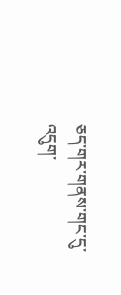ཅད་གར་གནས་གང་དུ་འདུག་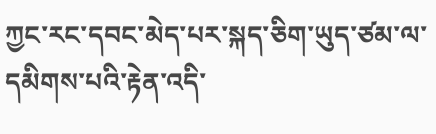ཀྱང་རང་དབང་མེད་པར་སྐད་ཅིག་ཡུད་ཙམ་ལ་དམིགས་པའི་རྟེན་འདི་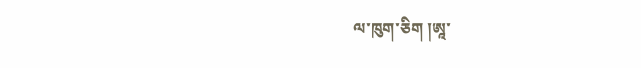ལ་ཁུག་ཅིག །ཨཱ་